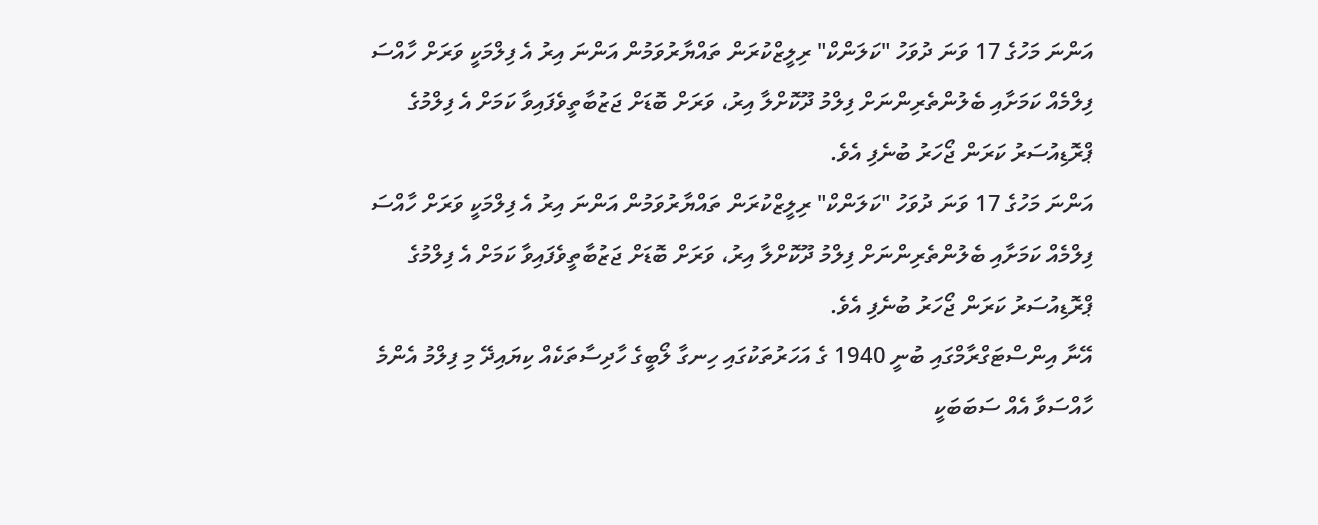އަންނަ މަހުގެ 17 ވަނަ ދުވަހު "ކަލަންކް" ރިލީޒްކުރަން ތައްޔާރުވަމުން އަންނަ އިރު އެ ފިލްމަކީ ވަރަށް ހާއްސަ ފިލްމެއް ކަމަށާއި ބެލުންތެރިންނަށް ފިލްމު ދޫކޮށްލާ އިރު، ވަރަށް ބޮޑަށް ޖަޒުބާތީވެފައިވާ ކަމަށް އެ ފިލްމުގެ ޕްރޮޑިއުސަރު ކަރަން ޖޯހަރު ބުނެފި އެވެ.
އަންނަ މަހުގެ 17 ވަނަ ދުވަހު "ކަލަންކް" ރިލީޒްކުރަން ތައްޔާރުވަމުން އަންނަ އިރު އެ ފިލްމަކީ ވަރަށް ހާއްސަ ފިލްމެއް ކަމަށާއި ބެލުންތެރިންނަށް ފިލްމު ދޫކޮށްލާ އިރު، ވަރަށް ބޮޑަށް ޖަޒުބާތީވެފައިވާ ކަމަށް އެ ފިލްމުގެ ޕްރޮޑިއުސަރު ކަރަން ޖޯހަރު ބުނެފި އެވެ.
އޭނާ އިންސްޓަގްރާމްގައި ބުނީ 1940 ގެ އަހަރުތަކުގައި ހިނގާ ލޯބީގެ ހާދިސާތަކެއް ކިޔައިދޭ މި ފިލްމު އެންމެ ހާއްސަވާ އެއް ސަބަބަކީ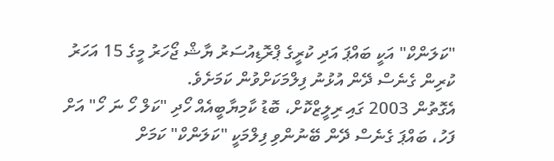"ކަލަންކް" އަކީ ބައްޕަ އަދި ކުރީގެ ޕްރޮޑިއުސަރު ޔާޝް ޖޯހަރު މީގެ 15 އަހަރު ކުރިން ގެނެސް ދޭން އުޅުނު ފިލްމަކަށްވުން ކަމަށެވެ.
އެގޮތުން 2003 ގައި ރިލީޒްކޮށް، ބޮޑު ކާމިޔާބީއެއް ހޯދި "ކަލް ހޯ ނަ ހޯ" އަށް ފަހު، ބައްޕަ ގެނެސް ދޭން ބޭނުންވި ފިލްމަކީ "ކަލަންކް" ކަމަށް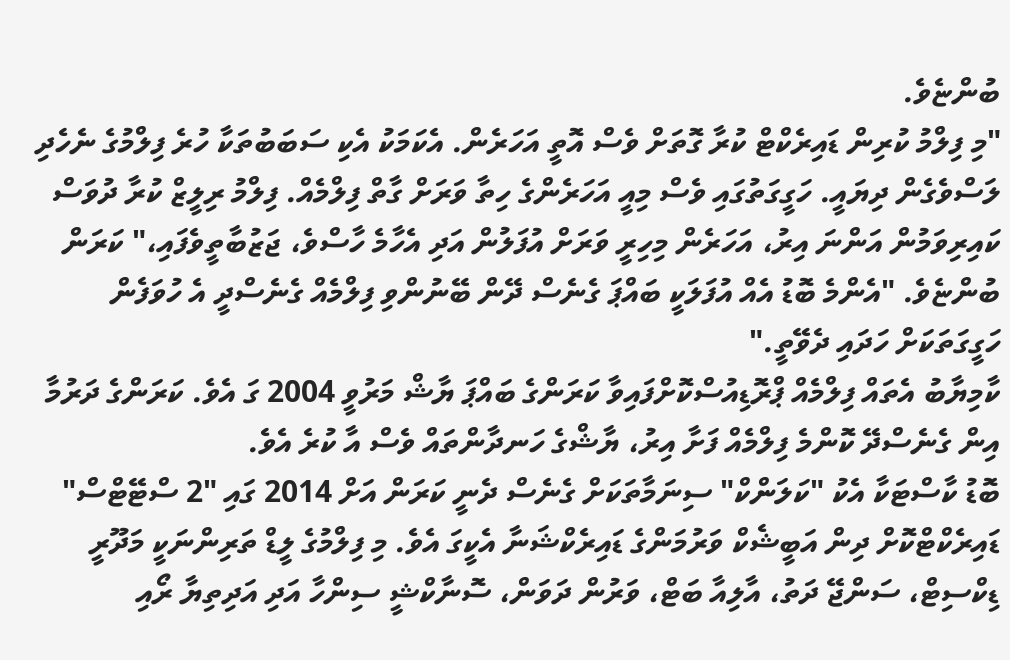ބުންޏެވެ.
"މި ފިލްމު ކުރިން ޑައިރެކްޓް ކުރާ ގޮތަށް ވެސް އޮތީ އަހަރެން. އެކަމަކު އެކި ސަބަބުތަކާ ހުރެ ފިލްމުގެ ނެހެދި ލަސްވެގެން ދިޔައީ. ހަގީގަތުގައި ވެސް މިއީ އަހަރެންގެ ހިތާ ވަރަށް ގާތް ފިލްމެއް. ފިލްމު ރިލީޒް ކުރާ ދުވަސް ކައިރިވަމުން އަންނަ އިރު، އަހަރެން މިހިރީ ވަރަށް އުފަލުން އަދި އެހާމެ ހާސްވެ، ޖަޒުބާތީވެފައި،" ކަރަން ބުންޏެވެ. "އެންމެ ބޮޑު އެއް އުފަލަކީ ބައްޕަ ގެނެސް ދޭން ބޭނުންވި ފިލްމެއް ގެނެސްދީ އެ ހުވަފެން ހަގީގަތަކަށް ހަދައި ދެވޭތީ."
ކާމިޔާބު އެތައް ފިލްމެއް ޕްރޮޑިއުސްކޮށްފައިވާ ކަރަންގެ ބައްޕަ ޔާޝް މަރުވީ 2004 ގަ އެވެ. ކަރަންގެ ދަރުމާ އިން ގެނެސްދޭ ކޮންމެ ފިލްމެއް ފަށާ އިރު، ޔާޝްގެ ހަނދާންތައް ވެސް އާ ކުރެ އެވެ.
ބޮޑު ކާސްޓަކާ އެކު "ކަލަންކް" ސިނަމާތަކަށް ގެނެސް ދެނީ ކަރަން އަށް 2014 ގައި "2 ސްޓޭޓްސް" ޑައިރެކްޓްކޮށް ދިން އަބީޝެކް ވަރުމަންގެ ޑައިރެކްޝަނާ އެކީގަ އެވެ. މި ފިލްމުގެ ލީޑް ތަރިންނަކީ މަދޫރީ ޑިކްސިޓް، ސަންޖޭ ދަތު، އާލިއާ ބަޓް، ވަރުން ދަވަން، ސޮނާކްޝީ ސިންހާ އަދި އަދިތިޔާ ރޯއި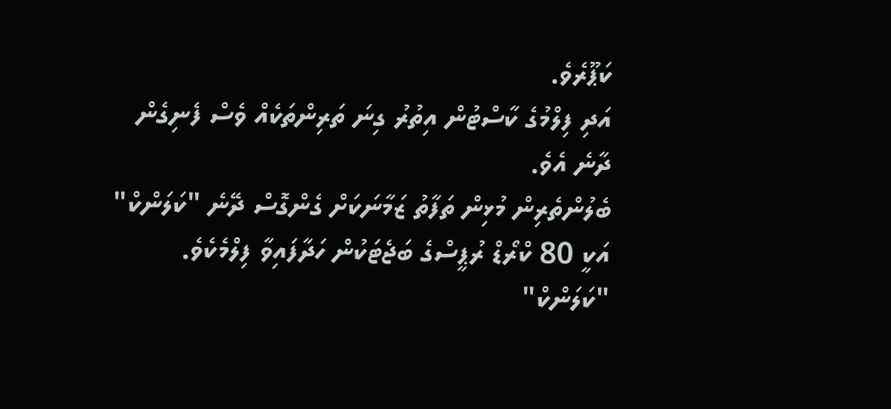ކަޕޫރެވެ.
އަދި ފިލްމުގެ ކާސްޓުން އިތުރު ގިނަ ތަރިންތަކެއް ވެސް ފެނިގެން ދާނެ އެވެ.
ބެލުންތެރިން މުޅިން ތަފާތު ޒަމާނަކަށް ގެންގޮސް ދޭނެ "ކަލަންކް" އަކީ 80 ކްރޯޑް ރުޕީސްގެ ބަޖެޓަކުން ހަދާފައިވާ ފިލްމެކެވެ.
"ކަލަންކް"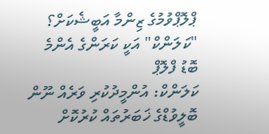ޕްލޮޕްވުމުގެ ޒިންމާ އަބީޝެކަށް؟
"ކަލަންކް" އަކީ ކަރަންގެ އެންމެ ބޮޑު ފްލޮޕް
ކަލަންކް: އުންމީދުކުރި ވަރެއް ނޫން
ބޮލީވުޑްގެ ޚަބަރުތައް ކުރުކޮށް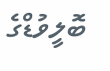ބޮލީވުޑްގެ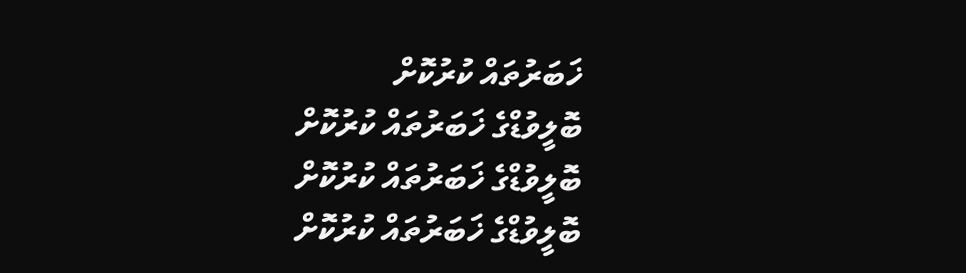ޚަބަރުތައް ކުރުކޮށް
ބޮލީވުޑްގެ ޚަބަރުތައް ކުރުކޮށް
ބޮލީވުޑްގެ ޚަބަރުތައް ކުރުކޮށް
ބޮލީވުޑްގެ ޚަބަރުތައް ކުރުކޮށް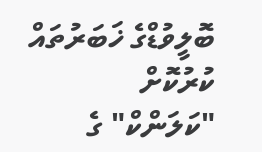ބޮލީވުޑްގެ ޚަބަރުތައް ކުރުކޮށް
"ކަލަންކް" ގެ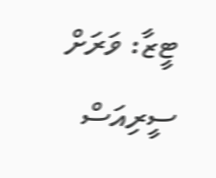ޓީޒާ: ވަރަށް ސީރިއަސް